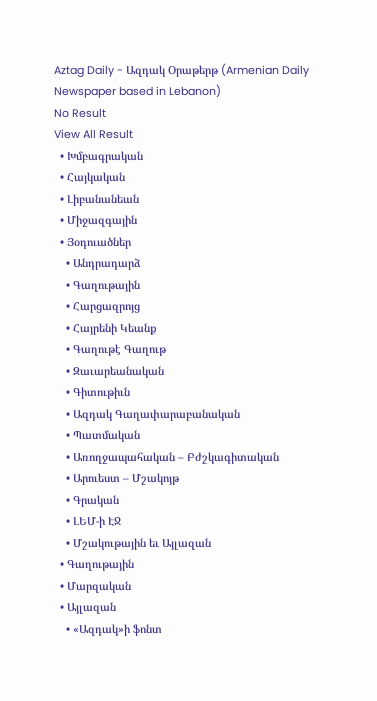Aztag Daily - Ազդակ Օրաթերթ (Armenian Daily Newspaper based in Lebanon)
No Result
View All Result
  • Խմբագրական
  • Հայկական
  • Լիբանանեան
  • Միջազգային
  • Յօդուածներ
    • Անդրադարձ
    • Գաղութային
    • Հարցազրոյց
    • Հայրենի Կեանք
    • Գաղութէ Գաղութ
    • Զաւարեանական
    • Գիտութիւն
    • Ազդակ Գաղափարաբանական
    • Պատմական
    • Առողջապահական – Բժշկագիտական
    • Արուեստ – Մշակոյթ
    • Գրական
    • ԼԵՄ-ի ԷՋ
    • Մշակութային եւ Այլազան
  • Գաղութային
  • Մարզական
  • Այլազան
    • «Ազդակ»ի ֆոնտ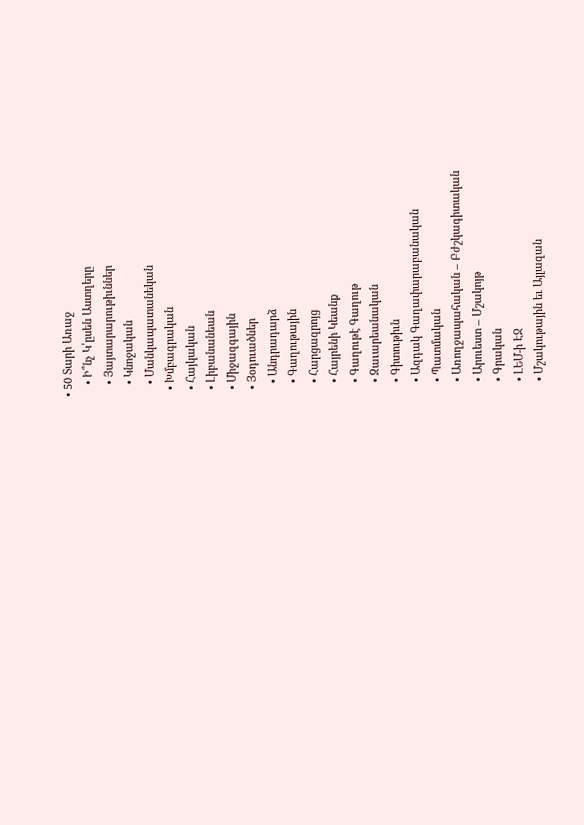• 50 Տարի Առաջ
    • Ի՞նչ Կ՛ըսեն Աստղերը
    • Յայտարարութիւններ
    • Կնոջական
    • Մանկապատանեկան
  • Խմբագրական
  • Հայկական
  • Լիբանանեան
  • Միջազգային
  • Յօդուածներ
    • Անդրադարձ
    • Գաղութային
    • Հարցազրոյց
    • Հայրենի Կեանք
    • Գաղութէ Գաղութ
    • Զաւարեանական
    • Գիտութիւն
    • Ազդակ Գաղափարաբանական
    • Պատմական
    • Առողջապահական – Բժշկագիտական
    • Արուեստ – Մշակոյթ
    • Գրական
    • ԼԵՄ-ի ԷՋ
    • Մշակութային եւ Այլազան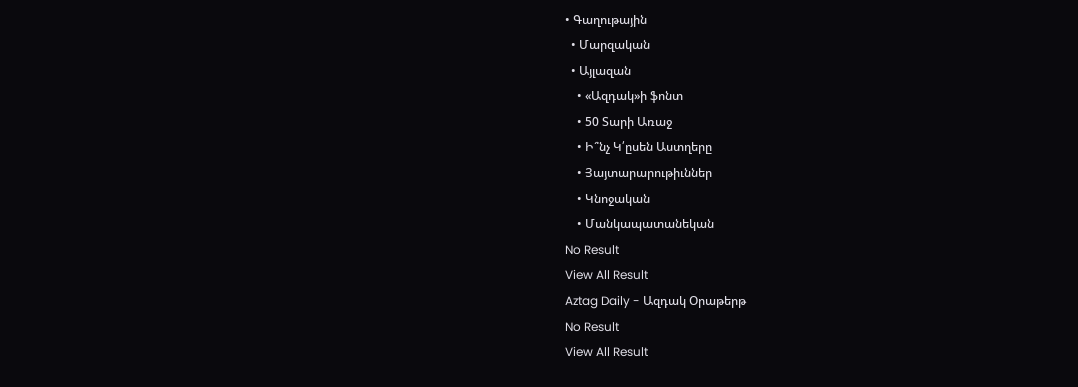• Գաղութային
  • Մարզական
  • Այլազան
    • «Ազդակ»ի ֆոնտ
    • 50 Տարի Առաջ
    • Ի՞նչ Կ՛ըսեն Աստղերը
    • Յայտարարութիւններ
    • Կնոջական
    • Մանկապատանեկան
No Result
View All Result
Aztag Daily - Ազդակ Օրաթերթ
No Result
View All Result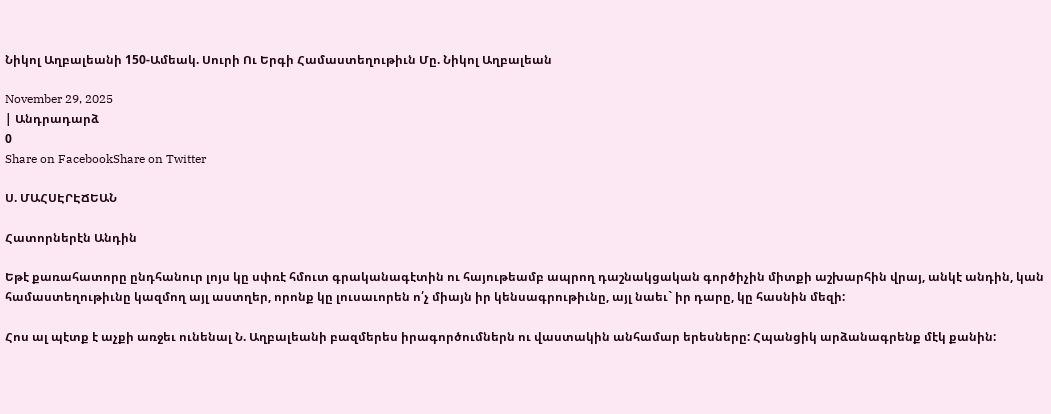Նիկոլ Աղբալեանի 150-Ամեակ. Սուրի Ու Երգի Համաստեղութիւն Մը. Նիկոլ Աղբալեան

November 29, 2025
| Անդրադարձ
0
Share on FacebookShare on Twitter

Ս. ՄԱՀՍԷՐԷՃԵԱՆ

Հատորներէն Անդին

Եթէ քառահատորը ընդհանուր լոյս կը սփռէ հմուտ գրականագէտին ու հայութեամբ ապրող դաշնակցական գործիչին միտքի աշխարհին վրայ, անկէ անդին, կան համաստեղութիւնը կազմող այլ աստղեր, որոնք կը լուսաւորեն ո՛չ միայն իր կենսագրութիւնը, այլ նաեւ` իր դարը, կը հասնին մեզի:

Հոս ալ պէտք է աչքի առջեւ ունենալ Ն. Աղբալեանի բազմերես իրագործումներն ու վաստակին անհամար երեսները: Հպանցիկ արձանագրենք մէկ քանին: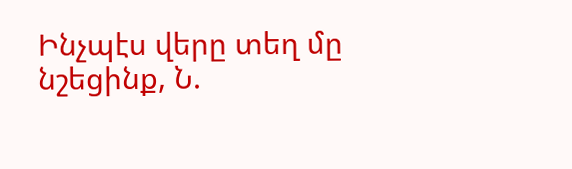Ինչպէս վերը տեղ մը նշեցինք, Ն.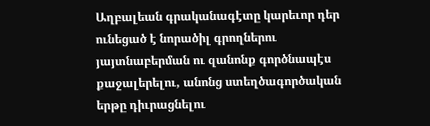Աղբալեան գրականագէտը կարեւոր դեր ունեցած է նորածիլ գրողներու յայտնաբերման ու զանոնք գործնապէս քաջալերելու, անոնց ստեղծագործական երթը դիւրացնելու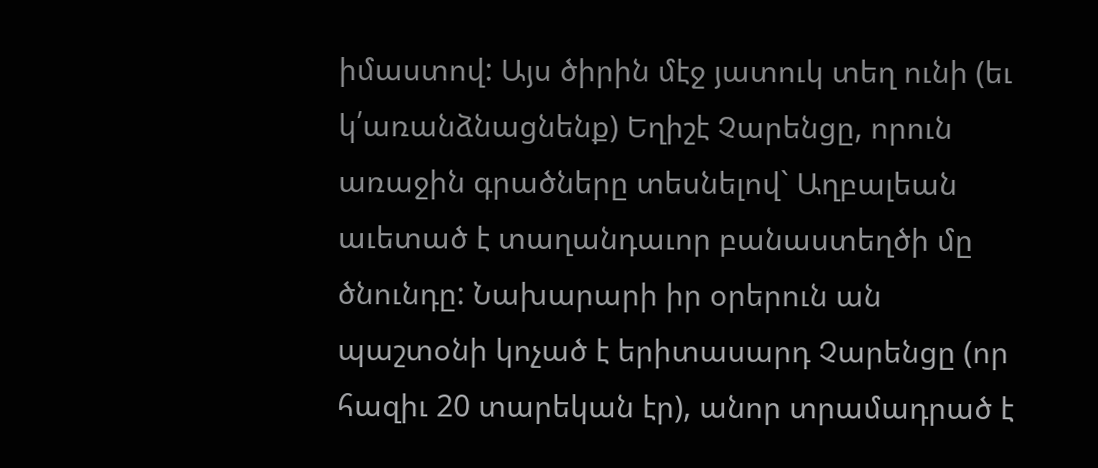իմաստով: Այս ծիրին մէջ յատուկ տեղ ունի (եւ կ՛առանձնացնենք) Եղիշէ Չարենցը, որուն առաջին գրածները տեսնելով` Աղբալեան աւետած է տաղանդաւոր բանաստեղծի մը ծնունդը: Նախարարի իր օրերուն ան պաշտօնի կոչած է երիտասարդ Չարենցը (որ հազիւ 20 տարեկան էր), անոր տրամադրած է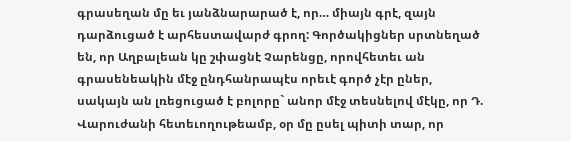գրասեղան մը եւ յանձնարարած է, որ… միայն գրէ, զայն դարձուցած է արհեստավարժ գրող: Գործակիցներ սրտնեղած են, որ Աղբալեան կը շփացնէ Չարենցը, որովհետեւ ան գրասենեակին մէջ ընդհանրապէս որեւէ գործ չէր ըներ, սակայն ան լռեցուցած է բոլորը` անոր մէջ տեսնելով մէկը, որ Դ. Վարուժանի հետեւողութեամբ, օր մը ըսել պիտի տար, որ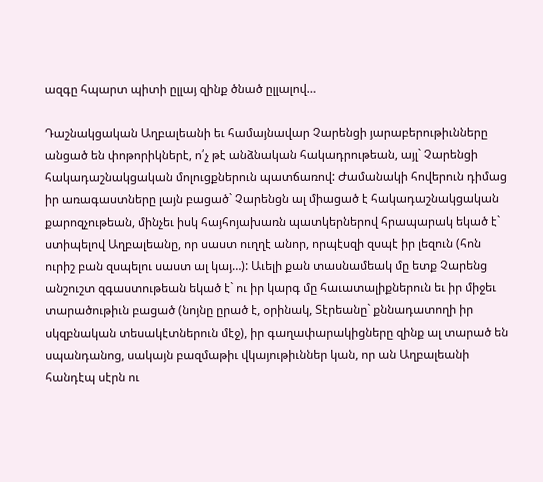ազգը հպարտ պիտի ըլլայ զինք ծնած ըլլալով…

Դաշնակցական Աղբալեանի եւ համայնավար Չարենցի յարաբերութիւնները անցած են փոթորիկներէ, ո՛չ թէ անձնական հակադրութեան, այլ` Չարենցի հակադաշնակցական մոլուցքներուն պատճառով: Ժամանակի հովերուն դիմաց իր առագաստները լայն բացած` Չարենցն ալ միացած է հակադաշնակցական քարոզչութեան, մինչեւ իսկ հայհոյախառն պատկերներով հրապարակ եկած է` ստիպելով Աղբալեանը, որ սաստ ուղղէ անոր, որպէսզի զսպէ իր լեզուն (հոն ուրիշ բան զսպելու սաստ ալ կայ…): Աւելի քան տասնամեակ մը ետք Չարենց անշուշտ զգաստութեան եկած է` ու իր կարգ մը հաւատալիքներուն եւ իր միջեւ տարածութիւն բացած (նոյնը ըրած է, օրինակ, Տէրեանը` քննադատողի իր սկզբնական տեսակէտներուն մէջ), իր գաղափարակիցները զինք ալ տարած են սպանդանոց, սակայն բազմաթիւ վկայութիւններ կան, որ ան Աղբալեանի հանդէպ սէրն ու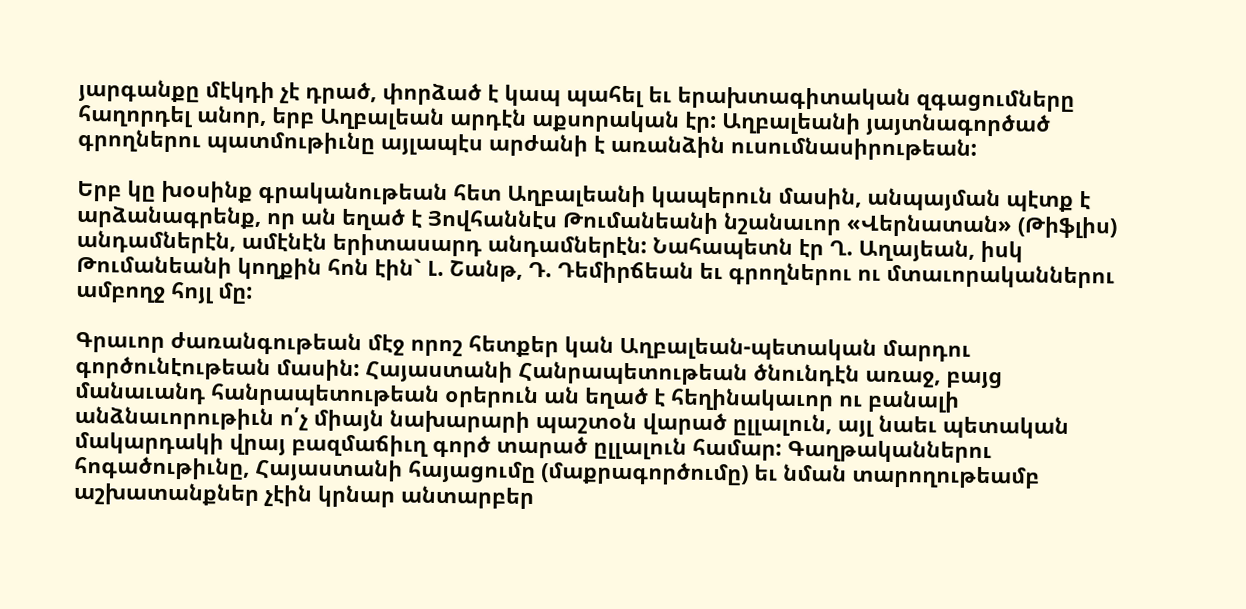յարգանքը մէկդի չէ դրած, փորձած է կապ պահել եւ երախտագիտական զգացումները հաղորդել անոր, երբ Աղբալեան արդէն աքսորական էր: Աղբալեանի յայտնագործած գրողներու պատմութիւնը այլապէս արժանի է առանձին ուսումնասիրութեան:

Երբ կը խօսինք գրականութեան հետ Աղբալեանի կապերուն մասին, անպայման պէտք է արձանագրենք, որ ան եղած է Յովհաննէս Թումանեանի նշանաւոր «Վերնատան» (Թիֆլիս) անդամներէն, ամէնէն երիտասարդ անդամներէն: Նահապետն էր Ղ. Աղայեան, իսկ Թումանեանի կողքին հոն էին` Լ. Շանթ, Դ. Դեմիրճեան եւ գրողներու ու մտաւորականներու ամբողջ հոյլ մը:

Գրաւոր ժառանգութեան մէջ որոշ հետքեր կան Աղբալեան-պետական մարդու գործունէութեան մասին: Հայաստանի Հանրապետութեան ծնունդէն առաջ, բայց մանաւանդ հանրապետութեան օրերուն ան եղած է հեղինակաւոր ու բանալի անձնաւորութիւն ո՛չ միայն նախարարի պաշտօն վարած ըլլալուն, այլ նաեւ պետական մակարդակի վրայ բազմաճիւղ գործ տարած ըլլալուն համար: Գաղթականներու հոգածութիւնը, Հայաստանի հայացումը (մաքրագործումը) եւ նման տարողութեամբ աշխատանքներ չէին կրնար անտարբեր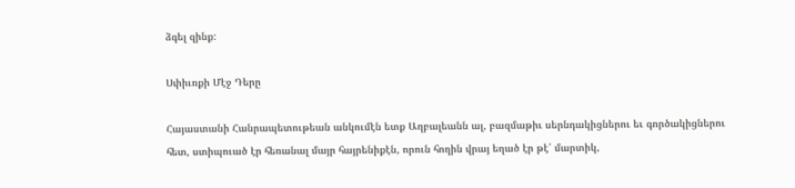ձգել զինք:

Սփիւռքի Մէջ Դերը

Հայաստանի Հանրապետութեան անկումէն ետք Աղբալեանն ալ, բազմաթիւ սերնդակիցներու եւ գործակիցներու հետ, ստիպուած էր հեռանալ մայր հայրենիքէն, որուն հողին վրայ եղած էր թէ՛ մարտիկ,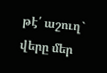թէ՛ աշուղ` վերը մեր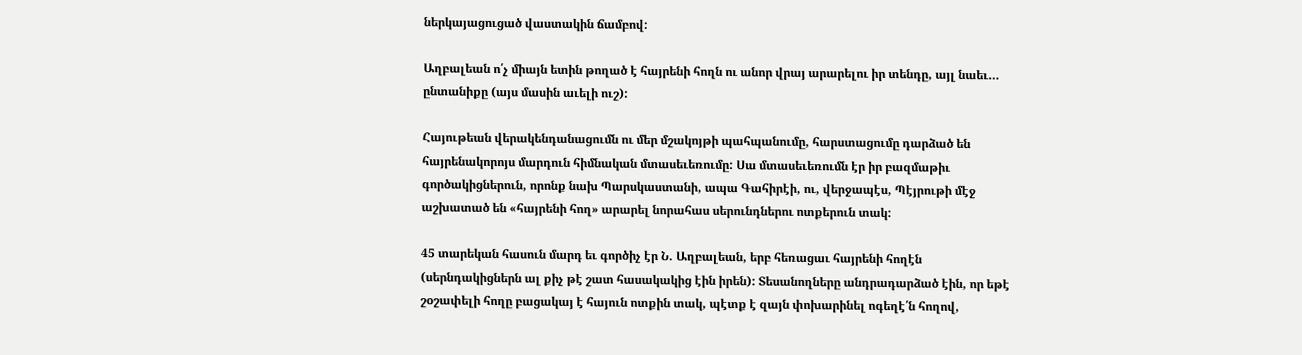ներկայացուցած վաստակին ճամբով:

Աղբալեան ո՛չ միայն ետին թողած է հայրենի հողն ու անոր վրայ արարելու իր տենդը, այլ նաեւ… ընտանիքը (այս մասին աւելի ուշ):

Հայութեան վերակենդանացումն ու մեր մշակոյթի պահպանումը, հարստացումը դարձած են հայրենակորոյս մարդուն հիմնական մտասեւեռումը: Սա մտասեւեռումն էր իր բազմաթիւ գործակիցներուն, որոնք նախ Պարսկաստանի, ապա Գահիրէի, ու, վերջապէս, Պէյրութի մէջ աշխատած են «հայրենի հող» արարել նորահաս սերունդներու ոտքերուն տակ:

45 տարեկան հասուն մարդ եւ գործիչ էր Ն. Աղբալեան, երբ հեռացաւ հայրենի հողէն (սերնդակիցներն ալ քիչ թէ շատ հասակակից էին իրեն): Տեսանողները անդրադարձած էին, որ եթէ շօշափելի հողը բացակայ է հայուն ոտքին տակ, պէտք է զայն փոխարինել ոգեղէ՛ն հողով,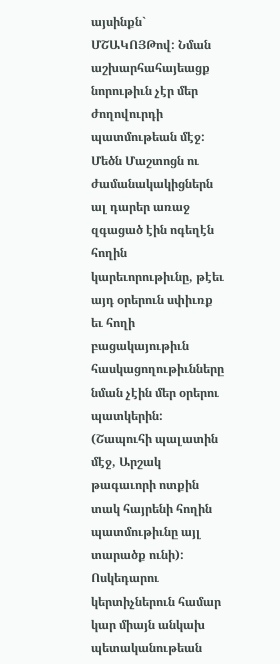այսինքն` ՄՇԱԿՈՅԹով: Նման աշխարհահայեացք նորութիւն չէր մեր ժողովուրդի պատմութեան մէջ: Մեծն Մաշտոցն ու ժամանակակիցներն ալ դարեր առաջ զգացած էին ոգեղէն հողին կարեւորութիւնը, թէեւ այդ օրերուն սփիւռք եւ հողի բացակայութիւն հասկացողութիւնները նման չէին մեր օրերու պատկերին: (Շապուհի պալատին մէջ, Արշակ թագաւորի ոտքին տակ հայրենի հողին պատմութիւնը այլ տարածք ունի): Ոսկեդարու կերտիչներուն համար կար միայն անկախ պետականութեան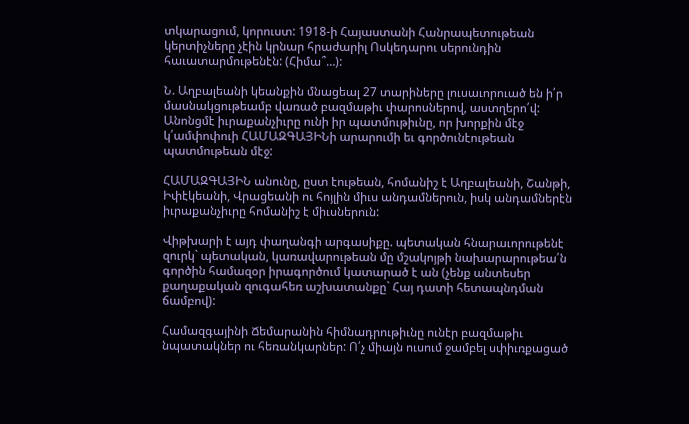տկարացում, կորուստ: 1918-ի Հայաստանի Հանրապետութեան կերտիչները չէին կրնար հրաժարիլ Ոսկեդարու սերունդին հաւատարմութենէն: (Հիմա՞…):

Ն. Աղբալեանի կեանքին մնացեալ 27 տարիները լուսաւորուած են ի՛ր մասնակցութեամբ վառած բազմաթիւ փարոսներով, աստղերո՛վ: Անոնցմէ իւրաքանչիւրը ունի իր պատմութիւնը, որ խորքին մէջ կ՛ամփոփուի ՀԱՄԱԶԳԱՅԻՆի արարումի եւ գործունէութեան պատմութեան մէջ:

ՀԱՄԱԶԳԱՅԻՆ անունը, ըստ էութեան, հոմանիշ է Աղբալեանի, Շանթի, Իփէկեանի, Վրացեանի ու հոյլին միւս անդամներուն, իսկ անդամներէն իւրաքանչիւրը հոմանիշ է միւսներուն:

Վիթխարի է այդ փաղանգի արգասիքը. պետական հնարաւորութենէ զուրկ` պետական, կառավարութեան մը մշակոյթի նախարարութեա՛ն գործին համազօր իրագործում կատարած է ան (չենք անտեսեր քաղաքական զուգահեռ աշխատանքը` Հայ դատի հետապնդման ճամբով):

Համազգայինի Ճեմարանին հիմնադրութիւնը ունէր բազմաթիւ նպատակներ ու հեռանկարներ: Ո՛չ միայն ուսում ջամբել սփիւռքացած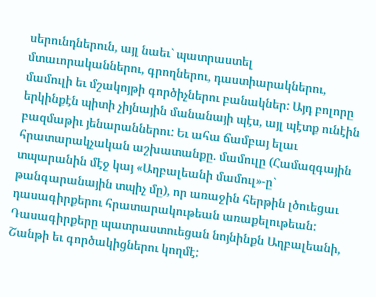սերունդներուն, այլ նաեւ` պատրաստել մտաւորականներու, գրողներու, դաստիարակներու, մամուլի եւ մշակոյթի գործիչներու բանակներ: Այդ բոլորը երկինքէն պիտի չիյնային մանանայի պէս, այլ պէտք ունէին բազմաթիւ յենարաններու: Եւ ահա ճամբայ ելաւ հրատարակչական աշխատանքը. մամուլը (Համազգային տպարանին մէջ կայ «Աղբալեանի մամուլ»-ը` թանգարանային տպիչ մը), որ առաջին հերթին լծուեցաւ դասագիրքերու հրատարակութեան առաքելութեան: Դասագիրքերը պատրաստուեցան նոյնինքն Աղբալեանի, Շանթի եւ գործակիցներու կողմէ: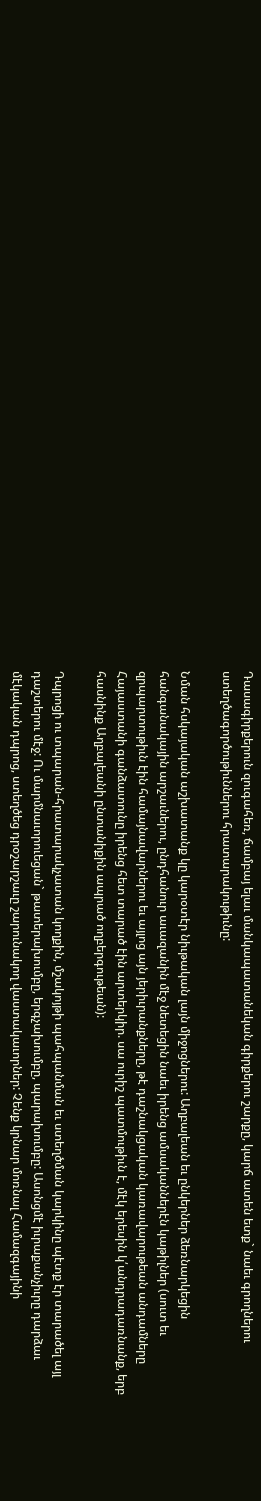Դասագիրքերուն զուգահեռ, ճամբայ ելաւ մանկապատանեկան գիրքերու շարքը, կարճ ատեն ետք` նաեւ գրողներու ստեղծագործութիւններու հրատարակութիւնը:

Նման հսկայական աշխատանք կը կարօտէր նիւթական լայն միջոցներու: Աղբալեան եւ ընկերներ ձեռնարկեցին հանգանակային արշաւներու, ընդհանուր աւազանին մէջ նետեցին նաեւ իրենց ամսականներէն կաթիլներ (սուտ եւ զրպարտութիւն էին համայնավարներու եւ այլոց այն յերիւրանքները, թէ դաշնակցական կառավարութեան անդամները Հայաստանի գանձատունը իրենց հետ տարած էին արտերկիր. սա ուրիշ պատմութիւն է, մէկ երեսին կ՛անդրադառնանք, երբ հասնինք Աղբալեանի ընտանիքին ապրած ողբերգութեան):

Դպրոցի ու տպարան-հրատարակչատան կողքին, մշակոյթի պահպանման եւ ստեղծման կարկինը պէտք էր տարածել այլ դաշտերու մէջ: Ու մարմնաւորուեցան` թատերախումբը, երգչախումբը, պարախումբը: Ասոնցմէ իւրաքանչիւրը դարձաւ մէկական դպրոց, ստեղծեց դրօշարշաւը շարունակող վաստակաւորներ: Չենք կրնար մոռնալ Համազգայինի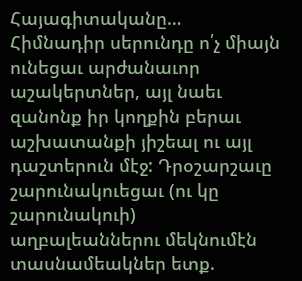Հայագիտականը… Հիմնադիր սերունդը ո՛չ միայն ունեցաւ արժանաւոր աշակերտներ, այլ նաեւ զանոնք իր կողքին բերաւ աշխատանքի յիշեալ ու այլ դաշտերուն մէջ: Դրօշարշաւը շարունակուեցաւ (ու կը շարունակուի) աղբալեաններու մեկնումէն տասնամեակներ ետք.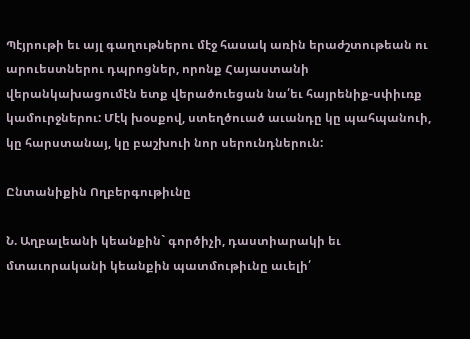Պէյրութի եւ այլ գաղութներու մէջ հասակ առին երաժշտութեան ու արուեստներու դպրոցներ, որոնք Հայաստանի վերանկախացումէն ետք վերածուեցան նա՛եւ հայրենիք-սփիւռք կամուրջներու: Մէկ խօսքով, ստեղծուած աւանդը կը պահպանուի, կը հարստանայ, կը բաշխուի նոր սերունդներուն:

Ընտանիքին Ողբերգութիւնը

Ն. Աղբալեանի կեանքին` գործիչի, դաստիարակի եւ մտաւորականի կեանքին պատմութիւնը աւելի՛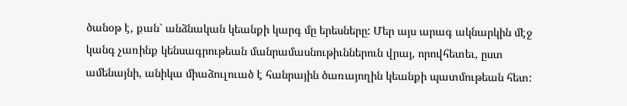ծանօթ է, քան` անձնական կեանքի կարգ մը երեսները: Մեր այս արագ ակնարկին մէջ կանգ չառինք կենսագրութեան մանրամասնութիւններուն վրայ, որովհետեւ, ըստ ամենայնի, անիկա միաձուլուած է հանրային ծառայողին կեանքի պատմութեան հետ: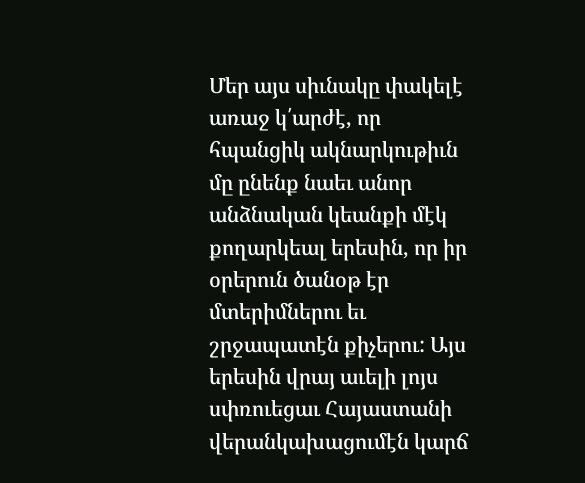Մեր այս սիւնակը փակելէ առաջ կ՛արժէ, որ հպանցիկ ակնարկութիւն մը ընենք նաեւ անոր անձնական կեանքի մէկ քողարկեալ երեսին, որ իր օրերուն ծանօթ էր մտերիմներու եւ շրջապատէն քիչերու: Այս երեսին վրայ աւելի լոյս սփռուեցաւ Հայաստանի վերանկախացումէն կարճ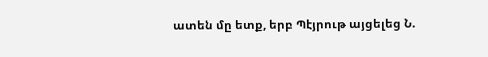ատեն մը ետք, երբ Պէյրութ այցելեց Ն.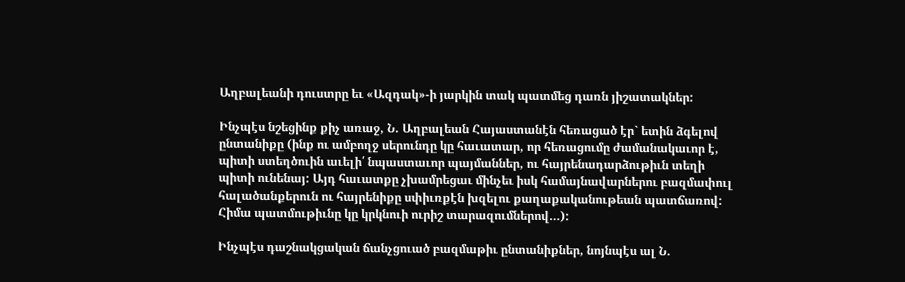Աղբալեանի դուստրը եւ «Ազդակ»-ի յարկին տակ պատմեց դառն յիշատակներ:

Ինչպէս նշեցինք քիչ առաջ, Ն. Աղբալեան Հայաստանէն հեռացած էր` ետին ձգելով ընտանիքը (ինք ու ամբողջ սերունդը կը հաւատար, որ հեռացումը ժամանակաւոր է, պիտի ստեղծուին աւելի՛ նպաստաւոր պայմաններ, ու հայրենադարձութիւն տեղի պիտի ունենայ: Այդ հաւատքը չխամրեցաւ մինչեւ իսկ համայնավարներու բազմափուլ հալածանքերուն ու հայրենիքը սփիւռքէն խզելու քաղաքականութեան պատճառով: Հիմա պատմութիւնը կը կրկնուի ուրիշ տարազումներով…):

Ինչպէս դաշնակցական ճանչցուած բազմաթիւ ընտանիքներ, նոյնպէս ալ Ն.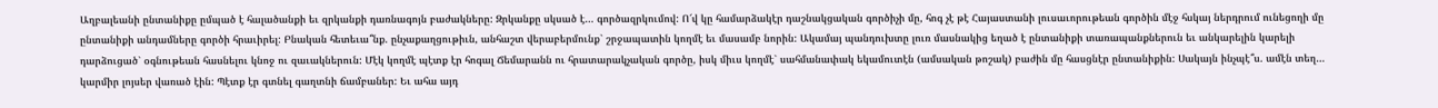Աղբալեանի ընտանիքը ըմպած է հալածանքի եւ զրկանքի դառնագոյն բաժակները: Զրկանքը սկսած է… գործազրկումով: Ո՜վ կը համարձակէր դաշնակցական գործիչի մը, հոգ չէ թէ Հայաստանի լուսաւորութեան գործին մէջ հսկայ ներդրում ունեցողի մը ընտանիքի անդամները գործի հրաւիրել: Բնական հետեւա՞նք. ընչաքաղցութիւն, անհաշտ վերաբերմունք` շրջապատին կողմէ եւ մասամբ նորին: Ակամայ պանդուխտը լուռ մասնակից եղած է ընտանիքի տառապանքներուն եւ անկարելին կարելի դարձուցած` օգնութեան հասնելու կնոջ ու զաւակներուն: Մէկ կողմէ պէտք էր հոգալ Ճեմարանն ու հրատարակչական գործը, իսկ միւս կողմէ` սահմանափակ եկամուտէն (ամսական թոշակ) բաժին մը հասցնէր ընտանիքին: Սակայն ինչպէ՞ս. ամէն տեղ… կարմիր լոյսեր վառած էին: Պէտք էր գտնել գաղտնի ճամբաներ: Եւ ահա այդ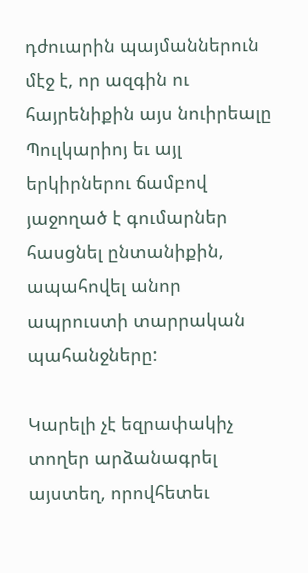դժուարին պայմաններուն մէջ է, որ ազգին ու հայրենիքին այս նուիրեալը Պուլկարիոյ եւ այլ երկիրներու ճամբով յաջողած է գումարներ հասցնել ընտանիքին, ապահովել անոր ապրուստի տարրական պահանջները:

Կարելի չէ եզրափակիչ տողեր արձանագրել այստեղ, որովհետեւ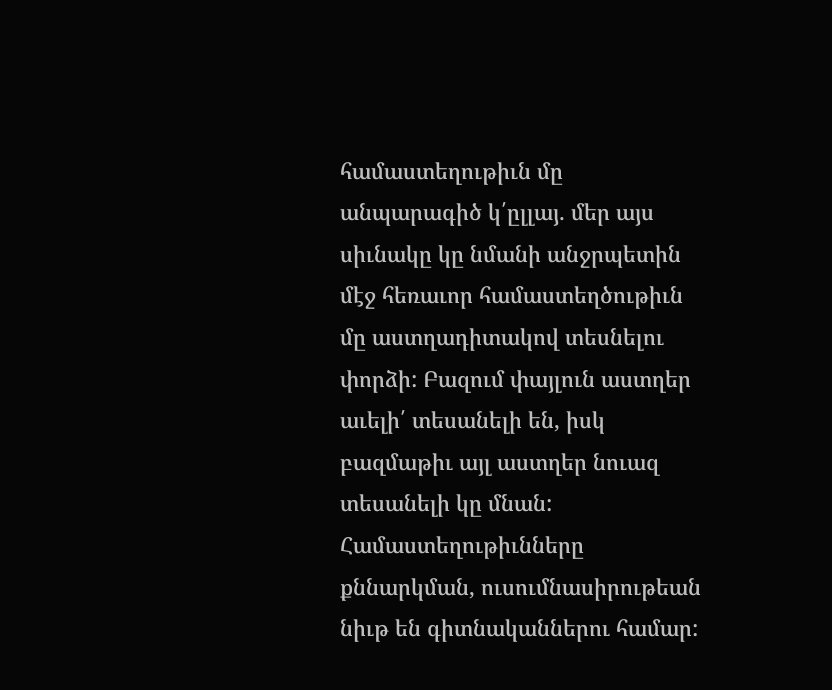համաստեղութիւն մը անպարագիծ կ՛ըլլայ. մեր այս սիւնակը կը նմանի անջրպետին մէջ հեռաւոր համաստեղծութիւն մը աստղադիտակով տեսնելու փորձի: Բազում փայլուն աստղեր աւելի՛ տեսանելի են, իսկ բազմաթիւ այլ աստղեր նուազ տեսանելի կը մնան: Համաստեղութիւնները քննարկման, ուսումնասիրութեան նիւթ են գիտնականներու համար: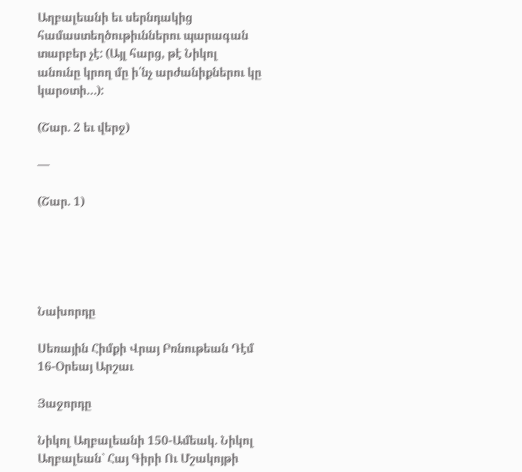Աղբալեանի եւ սերնդակից համաստեղծութիւններու պարագան տարբեր չէ: (Այլ հարց, թէ Նիկոլ անունը կրող մը ի՛նչ արժանիքներու կը կարօտի…):

(Շար. 2 եւ վերջ)

—

(Շար. 1)





Նախորդը

Սեռային Հիմքի Վրայ Բռնութեան Դէմ 16-Օրեայ Արշաւ

Յաջորդը

Նիկոլ Աղբալեանի 150-Ամեակ. Նիկոլ Աղբալեան` Հայ Գիրի Ու Մշակոյթի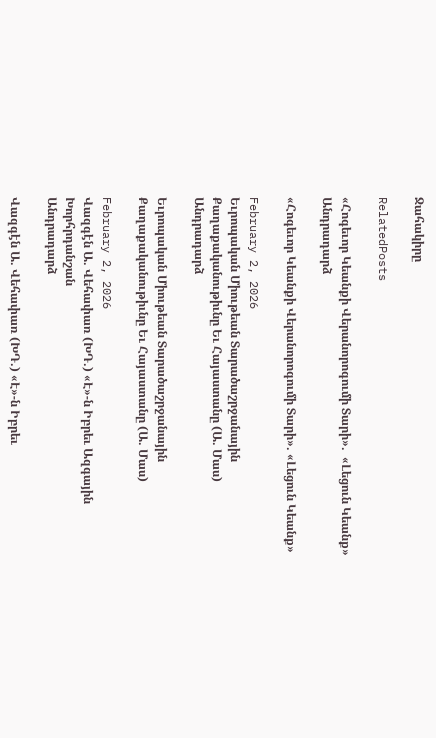Ջահակիրը

RelatedPosts

«Հոգեւոր Կեանքի Վերանորոգումի Տարի».  «Լեցուն Կեանք»
Անդրադարձ

«Հոգեւոր Կեանքի Վերանորոգումի Տարի». «Լեցուն Կեանք»

February 2, 2026
Եւրոպական Միութեան Տարածաշրջանային Քաղաքականութիւնը Եւ Հայաստանը (Ա. Մաս)
Անդրադարձ

Եւրոպական Միութեան Տարածաշրջանային Քաղաքականութիւնը Եւ Հայաստանը (Ա. Մաս)

February 2, 2026
Վազգէն Ա. Վեհափառ (ԽԴ.) «Է»-ն Իբրեւ Ազգային Խորհրդանշան
Անդրադարձ

Վազգէն Ա. Վեհափառ (ԽԴ.) «Է»-ն Իբրեւ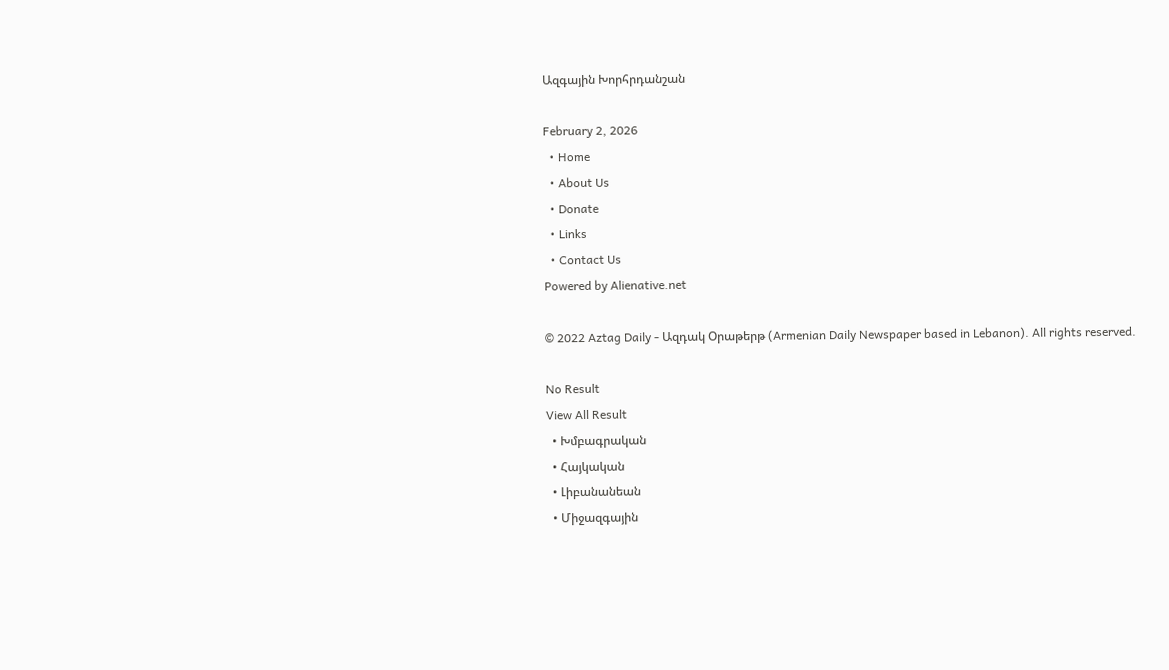Ազգային Խորհրդանշան

February 2, 2026
  • Home
  • About Us
  • Donate
  • Links
  • Contact Us
Powered by Alienative.net

© 2022 Aztag Daily - Ազդակ Օրաթերթ (Armenian Daily Newspaper based in Lebanon). All rights reserved.

No Result
View All Result
  • Խմբագրական
  • Հայկական
  • Լիբանանեան
  • Միջազգային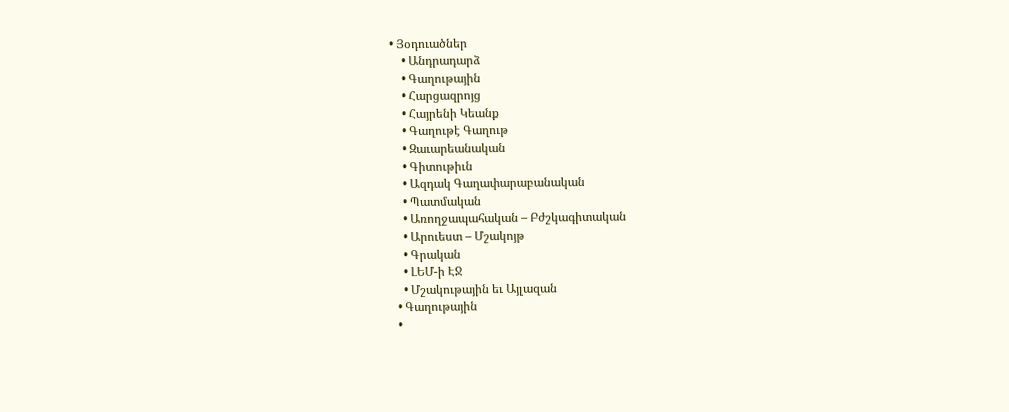• Յօդուածներ
    • Անդրադարձ
    • Գաղութային
    • Հարցազրոյց
    • Հայրենի Կեանք
    • Գաղութէ Գաղութ
    • Զաւարեանական
    • Գիտութիւն
    • Ազդակ Գաղափարաբանական
    • Պատմական
    • Առողջապահական – Բժշկագիտական
    • Արուեստ – Մշակոյթ
    • Գրական
    • ԼԵՄ-ի ԷՋ
    • Մշակութային եւ Այլազան
  • Գաղութային
  •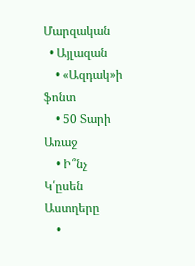Մարզական
  • Այլազան
    • «Ազդակ»ի ֆոնտ
    • 50 Տարի Առաջ
    • Ի՞նչ Կ՛ըսեն Աստղերը
    •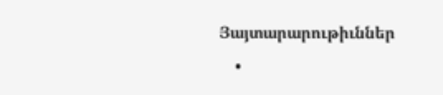Յայտարարութիւններ
    •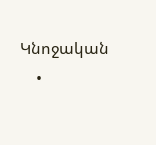Կնոջական
    •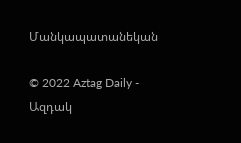Մանկապատանեկան

© 2022 Aztag Daily - Ազդակ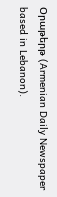Օրաթերթ (Armenian Daily Newspaper based in Lebanon).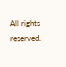All rights reserved.